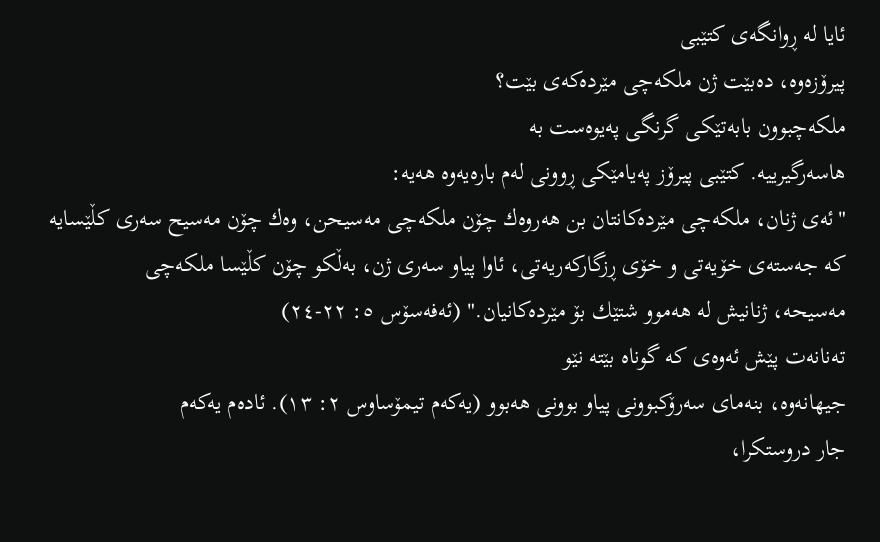ئایا لە ڕوانگەی کتێبی
پیرۆزەوە، دەبێت ژن ملکەچی مێردەکەی بێت؟
ملکەچبوون بابەتێكی گرنگی پەیوەست بە
هاسەرگیرییە. کتێبی پیرۆز پەیامێكی ڕوونی لەم بارەیەوە هەیە:
"ئەی ژنان، ملكەچی مێردەكانتان بن هەروەك چۆن ملكەچی مەسیحن، وەك چۆن مەسیح سەری كڵێسایە
كە جەستەی خۆیەتی و خۆی ڕزگاركەریەتی، ئاوا پیاو سەری ژن، بەڵكو چۆن كڵێسا ملكەچی
مەسیحە، ژنانیش لە هەموو شتێك بۆ مێردەكانیان." (ئەفەسۆس ٥: ٢٢-٢٤)
تەنانەت پێش ئەوەی کە گوناه بێتە نێو
جیهانەوە، بنەمای سەرۆکبوونی پیاو بوونی هەبوو (یەکەم تیمۆساوس ٢: ١٣). ئادەم یەکەم
جار دروستکرا،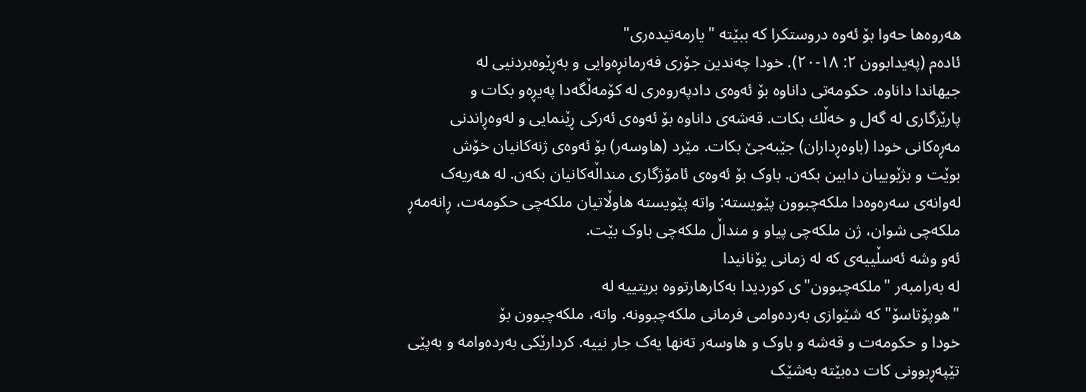هەروەها حەوا بۆ ئەوە دروستکرا کە ببێتە "یارمەتیدەری"
ئادەم (پەیدابوون ٢: ١٨-٢٠). خودا چەندین جۆری فەرمانڕەوایی و بەڕێوەبردنیی لە
جیهاندا داناوە. حکومەتی داناوە بۆ ئەوەی دادپەروەری لە کۆمەڵگەدا پەیڕەو بکات و
پارێزگاری لە گەل و خەڵك بکات. قەشەی داناوە بۆ ئەوەی ئەرکی ڕێنمایی و لەوەڕاندنی
مەڕەکانی خودا (باوەڕداران) جێبەجێ بکات. مێرد (هاوسەر) بۆ ئەوەی ژنەکانیان خۆش
بوێت و بژێوییان دابین بکەن. باوک بۆ ئەوەی ئامۆژگاری منداڵەکانیان بکەن. لە هەریەک
لەوانەی سەرەوەدا ملکەچبوون پێویستە: واتە پێویستە هاوڵاتیان ملکەچی حکومەت، ڕانەمەڕ
ملکەچی شوان، ژن ملکەچی پیاو و منداڵ ملکەچی باوک بێت.
ئەو وشە ئەسڵییەی کە لە زمانی یۆنانیدا
لە بەرامبەر "ملکەچبوون"ی کوردیدا بەکارهارتووە بریتییە لە
"هوپۆتاسۆ" کە شێوازی بەردەوامی فرمانی ملکەچبوونە. واتە، ملکەچبوون بۆ
خودا و حکومەت و قەشە و باوک و هاوسەر تەنها یەک جار نییە. کردارێكی بەردەوامە و بەپێی
تێپەڕبوونی کات دەبێتە بەشێک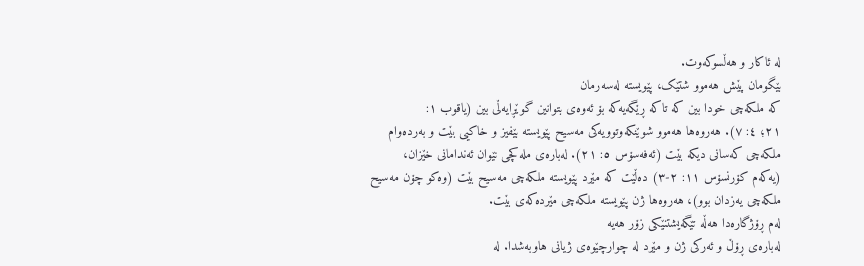لە ئاکار و هەڵسوکەوت.
بێگومان پێش هەموو شتێک، پێویستە لەسەرمان
کە ملکەچی خودا بین کە تاکە ڕێگەیەکە بۆ ئەوەی بتوانین گوێڕایەڵی بین (یاقوب ١:
٢١؛ ٤: ٧). هەروەها هەموو شوێنکەوتوویەکی مەسیح پێویستە بێفیز و خاکیی بێت و بەردەوام
ملکەچی کەسانی دیکە بێت (ئەفەسۆس ٥: ٢١). لەبارەی ملەکچی نێوان ئەندامانی خێزان،
(یەکەم کۆرنسۆس ١١: ٢-٣) دەڵێت کە مێرد پێویستە ملکەچی مەسیح بێت (وەکو چۆن مەسیح
ملکەچی یەزدان بوو)، هەروەها ژن پێویستە ملکەچی مێردەکەی بێت.
لەم ڕۆژگارەدا هەڵە تێگەیشتنێکی زۆر هەیە
لەبارەی ڕۆڵ و ئەرکی ژن و مێرد لە چوارچێوەی ژیانی هاوبەشدا. لە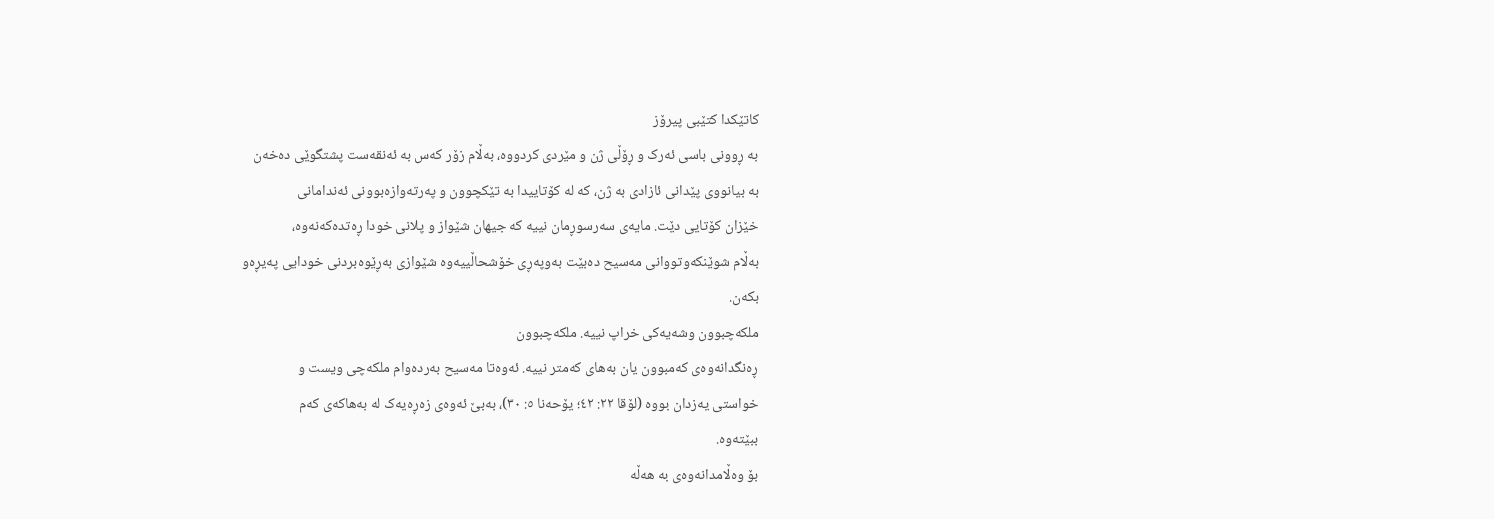کاتێکدا کتێبی پیرۆز
بە ڕوونی باسی ئەرک و ڕۆڵی ژن و مێردی کردووە، بەڵام زۆر کەس بە ئەنقەست پشتگوێی دەخەن
بە بیانووی پێدانی ئازادی بە ژن، کە لە کۆتاییدا بە تێکچوون و پەرتەوازەبوونی ئەندامانی
خێزان کۆتایی دێت. مایەی سەرسوڕمان نییە کە جیهان شێواز و پلانی خودا ڕەتدەکەنەوە،
بەڵام شوێنکەوتووانی مەسیح دەبێت بەوپەڕی خۆشحاڵییەوە شێوازی بەڕێوەبردنی خودایی پەیڕەو
بکەن.
ملکەچبوون وشەیەکی خراپ نییە. ملکەچبوون
ڕەنگدانەوەی کەمبوون یان بەهای کەمتر نییە. ئەوەتا مەسیح بەردەوام ملکەچی ویست و
خواستی یەزدان بووە (لۆقا ٢٢: ٤٢؛ یۆحەنا ٥: ٣٠)، بەبێ ئەوەی زەڕەیەک لە بەهاکەی کەم
ببێتەوە.
بۆ وەڵامدانەوەی بە هەڵە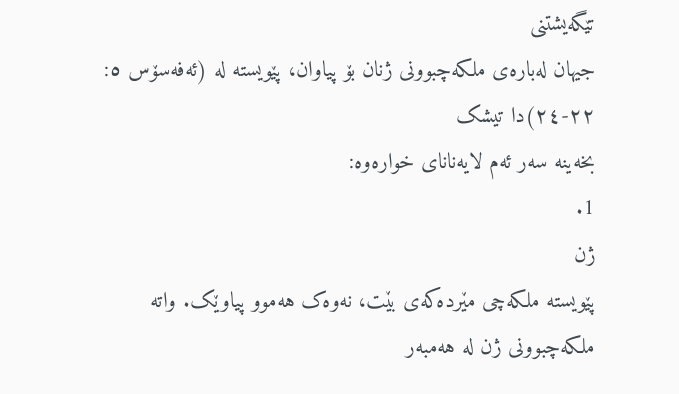تێگەیشتنی
جیهان لەبارەی ملکەچبوونی ژنان بۆ پیاوان، پێویستە لە (ئەفەسۆس ٥: ٢٢-٢٤)دا تیشک
بخەینە سەر ئەم لایەنانای خوارەوە:
1.
ژن
پێویستە ملکەچی مێردەکەی بێت، نەوەک هەموو پیاوێک. واتە ملکەچبوونی ژن لە هەمبەر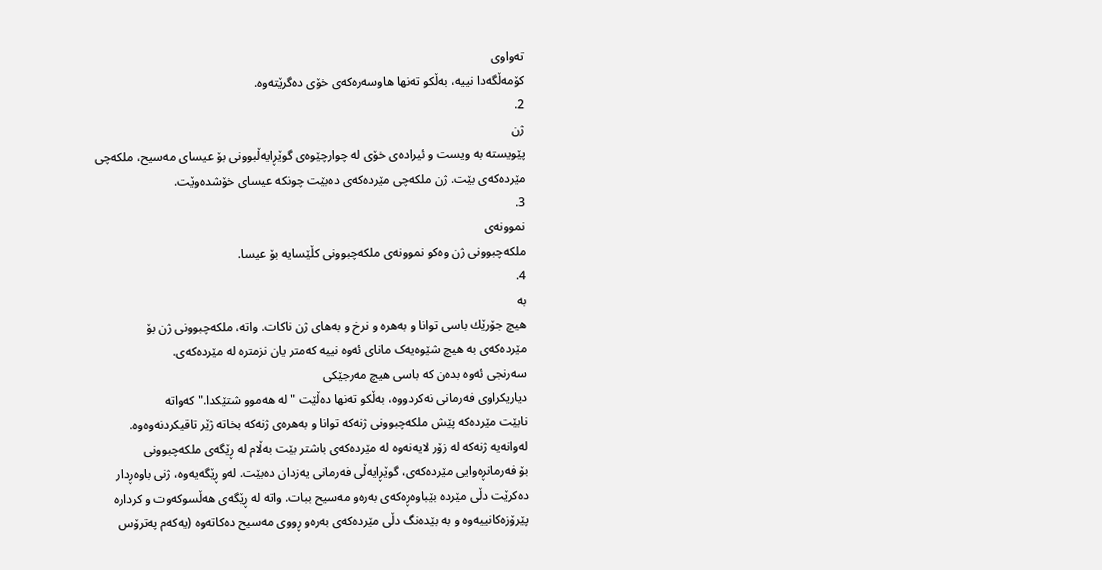تەواوی
کۆمەڵگەدا نییە، بەڵكو تەنها هاوسەرەکەی خۆی دەگرێتەوە.
2.
ژن
پێویستە بە ویست و ئیرادەی خۆی لە چوارچێوەی گوێڕایەڵبوونی بۆ عیسای مەسیح، ملکەچی
مێردەکەی بێت. ژن ملکەچی مێردەکەی دەبێت چونکە عیسای خۆشدەوێت.
3.
نموونەی
ملکەچبوونی ژن وەکو نموونەی ملکەچبوونی کڵێسایە بۆ عیسا.
4.
بە
هیچ جۆرێك باسی توانا و بەهرە و نرخ و بەهای ژن ناکات. واتە، ملکەچبوونی ژن بۆ
مێردەکەی بە هیچ شێوەیەک مانای ئەوە نییە کەمتر یان نزمترە لە مێردەکەی.
سەرنجی ئەوە بدەن کە باسی هیچ مەرجێکی
دیاریکراوی فەرمانی نەکردووە، بەڵکو تەنها دەڵێت "لە هەموو شتێكدا." کەواتە
نابێت مێردەکە پێش ملکەچبوونی ژنەکە توانا و بەهرەی ژنەکە بخاتە ژێر تاقیکردنەوەوە.
لەوانەیە ژنەکە لە زۆر لایەنەوە لە مێردەکەی باشتر بێت بەڵام لە ڕێگەی ملکەچبوونی
بۆ فەرمانڕەوایی مێردەکەی، گوێڕایەڵی فەرمانی یەزدان دەبێت. لەو ڕێگەیەوە، ژنی باوەڕدار
دەکرێت دڵی مێردە بێباوەڕەکەی بەرەو مەسیح ببات. واتە لە ڕێگەی هەڵسوکەوت و کردارە
پێرۆزەکانییەوە و بە بێدەنگ دڵی مێردەکەی بەرەو ڕووی مەسیح دەکاتەوە (یەکەم پەترۆس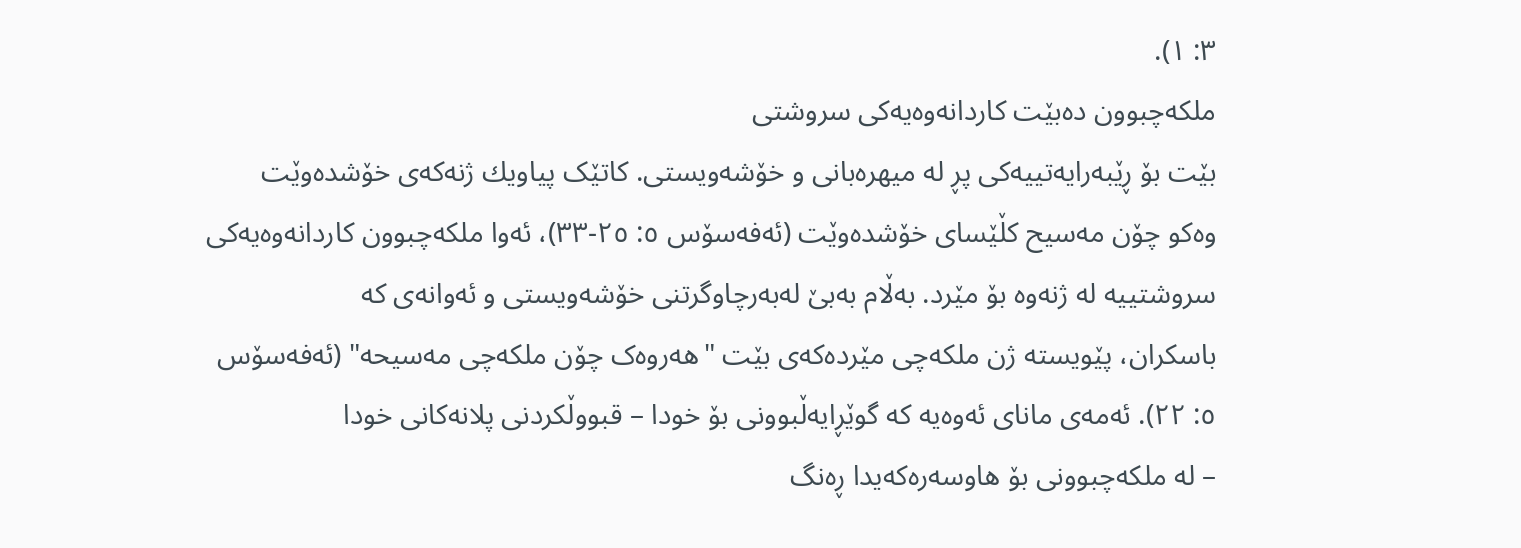٣: ١).
ملکەچبوون دەبێت کاردانەوەیەکی سروشتی
بێت بۆ ڕێبەرایەتییەکی پڕ لە میهرەبانی و خۆشەویستی. کاتێک پیاویك ژنەکەی خۆشدەوێت
وەکو چۆن مەسیح کڵێسای خۆشدەوێت (ئەفەسۆس ٥: ٢٥-٣٣)، ئەوا ملکەچبوون کاردانەوەیەکی
سروشتییە لە ژنەوە بۆ مێرد. بەڵام بەبێ لەبەرچاوگرتنی خۆشەویستی و ئەوانەی کە
باسکران، پێویستە ژن ملکەچی مێردەکەی بێت "هەروەک چۆن ملکەچی مەسیحە" (ئەفەسۆس
٥: ٢٢). ئەمەی مانای ئەوەیە کە گوێڕایەڵبوونی بۆ خودا – قبووڵکردنی پلانەکانی خودا
– لە ملکەچبوونی بۆ هاوسەرەکەیدا ڕەنگ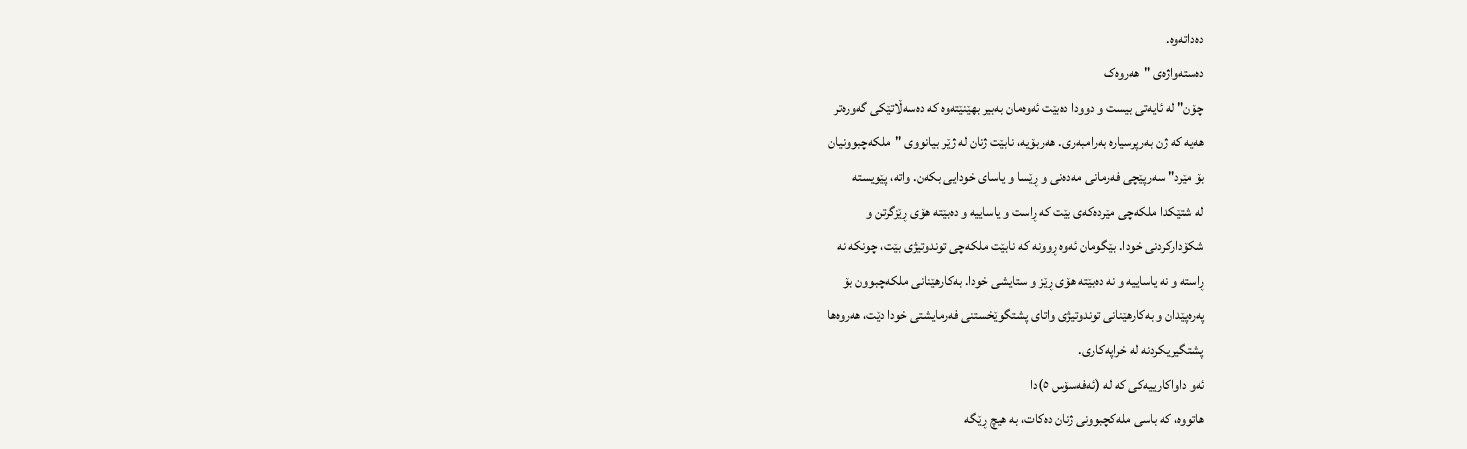دەداتەوە.
دەستەواژەی "هەروەک
چۆن" لە ئایەتی بیست و دوودا دەبێت ئەوەمان بەبیر بهێنێتەوە کە دەسەڵاتێكی گەورەتر
هەیە کە ژن بەرپرسیارە بەرامبەری. هەربۆیە، نابێت ژنان لە ژێر بیانووی "ملکەچبوونیان
بۆ مێرد" سەرپێچی فەرمانی مەدەنی و ڕێسا و یاسای خودایی بکەن. واتە، پێویستە
لە شتێکدا ملکەچی مێردەکەی بێت کە ڕاست و یاساییە و دەبێتە هۆی ڕێزگرتن و
شکۆدارکردنی خودا. بێگومان ئەوە ڕوونە کە نابێت ملکەچی توندوتیژی بێت، چونکە نە
ڕاستە و نە یاساییە و نە دەبێتە هۆی ڕێز و ستایشی خودا. بەکارهێنانی ملکەچبوون بۆ
پەرەپێدان و بەکارهێنانی توندوتیژی واتای پشتگوێخستنی فەرمایشتی خودا دێت، هەروەها
پشتگیریکردنە لە خراپەکاری.
ئەو داواکارییەکی کە لە (ئەفەسۆس ٥)دا
هاتووە، کە باسی ملەکچبوونی ژنان دەکات، بە هیچ ڕێگە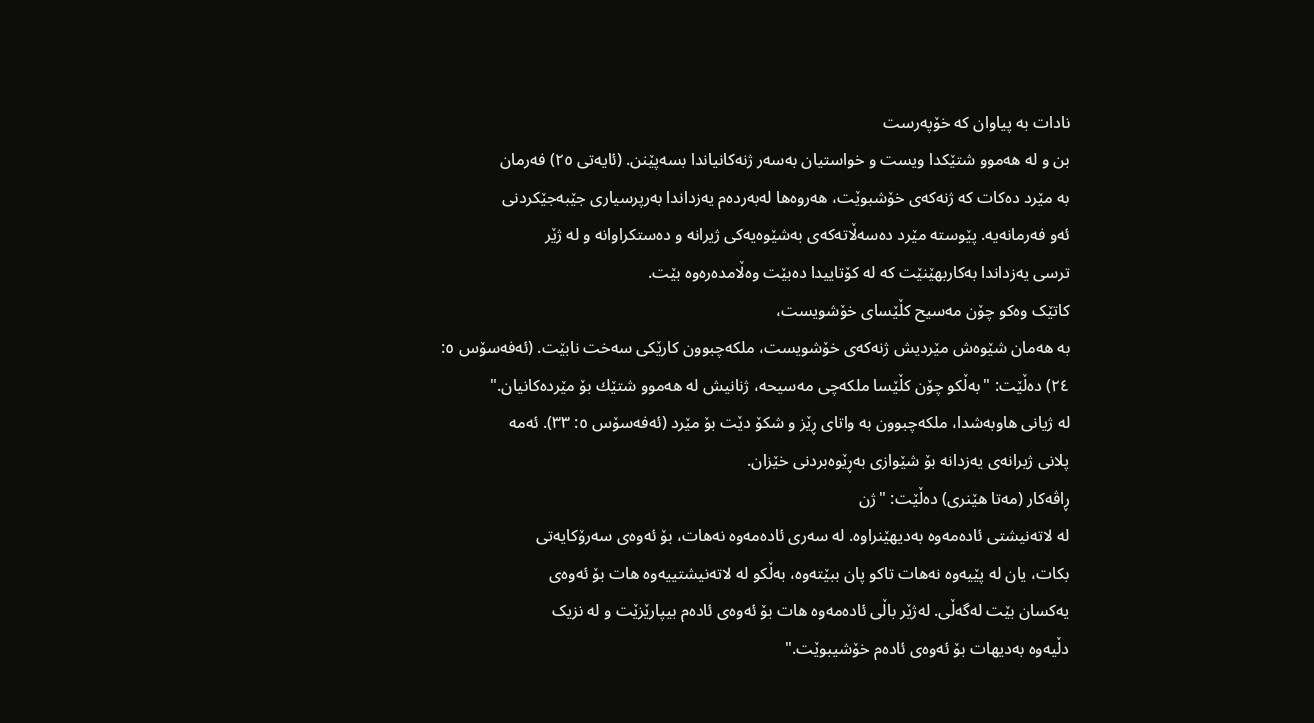نادات بە پیاوان کە خۆپەرست
بن و لە هەموو شتێکدا ویست و خواستیان بەسەر ژنەکانیاندا بسەپێنن. (ئایەتی ٢٥) فەرمان
بە مێرد دەکات کە ژنەکەی خۆشبوێت، هەروەها لەبەردەم یەزداندا بەرپرسیاری جێبەجێکردنی
ئەو فەرمانەیە. پێوستە مێرد دەسەڵاتەکەی بەشێوەیەکی ژیرانە و دەستکراوانە و لە ژێر
ترسی یەزداندا بەکاربهێنێت کە لە کۆتاییدا دەبێت وەڵامدەرەوە بێت.
کاتێک وەکو چۆن مەسیح کڵێسای خۆشویست،
بە هەمان شێوەش مێردیش ژنەکەی خۆشویست، ملکەچبوون کارێكی سەخت نابێت. (ئەفەسۆس ٥:
٢٤) دەڵێت: "بەڵكو چۆن كڵێسا ملكەچی مەسیحە، ژنانیش لە هەموو شتێك بۆ مێردەكانیان."
لە ژیانی هاوبەشدا، ملکەچبوون بە واتای ڕێز و شکۆ دێت بۆ مێرد (ئەفەسۆس ٥: ٣٣). ئەمە
پلانی ژیرانەی یەزدانە بۆ شێوازی بەڕێوەبردنی خێزان.
ڕاڤەکار (مەتا هێنری) دەڵێت: "ژن
لە لاتەنیشتی ئادەمەوە بەدیهێنراوە. لە سەری ئادەمەوە نەهات، بۆ ئەوەی سەرۆکایەتی
بکات، یان لە پێیەوە نەهات تاکو پان ببێتەوە، بەڵکو لە لاتەنیشتییەوە هات بۆ ئەوەی
یەکسان بێت لەگەڵی. لەژێر باڵی ئادەمەوە هات بۆ ئەوەی ئادەم بیپارێزێت و لە نزیک
دڵیەوە بەدیهات بۆ ئەوەی ئادەم خۆشیبوێت."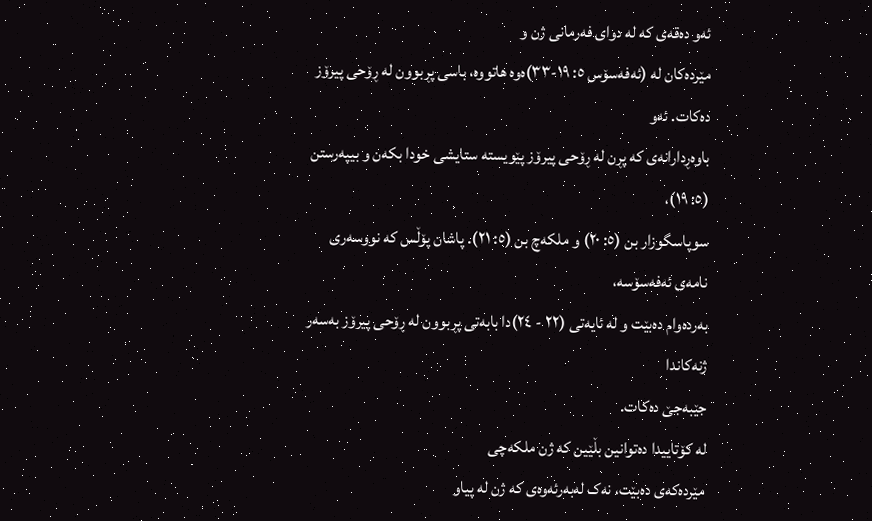ئەو دەقەی کە لە دوای فەرمانی ژن و
مێردەکان لە (ئەفەسۆس ٥: ١٩-٣٣)ەوە هاتووە، باسی پڕبوون لە ڕۆحی پیرۆز دەکات. ئەو
باوەڕدارانەی کە پڕن لە ڕۆحی پیرۆز پێویستە ستایشی خودا بکەن و بیپەرستن (٥: ١٩)،
سوپاسگوزار بن (٥: ٢٠) و ملکەچ بن (٥: ٢١). پاشان پۆڵس کە نووسەری نامەی ئەفەسۆسە،
بەردەوام دەبێت و لە ئایەتی (٢٢ - ٢٤)دا بابەتی پڕبوون لە ڕۆحی پیرۆز بەسەر ژنەکاندا
جێبەجێ دەکات.
لە کۆتاییدا دەتوانین بڵێین کە ژن ملکەچی
مێردەکەی دەبێت، نەک لەبەرئەوەی کە ژن لە پیاو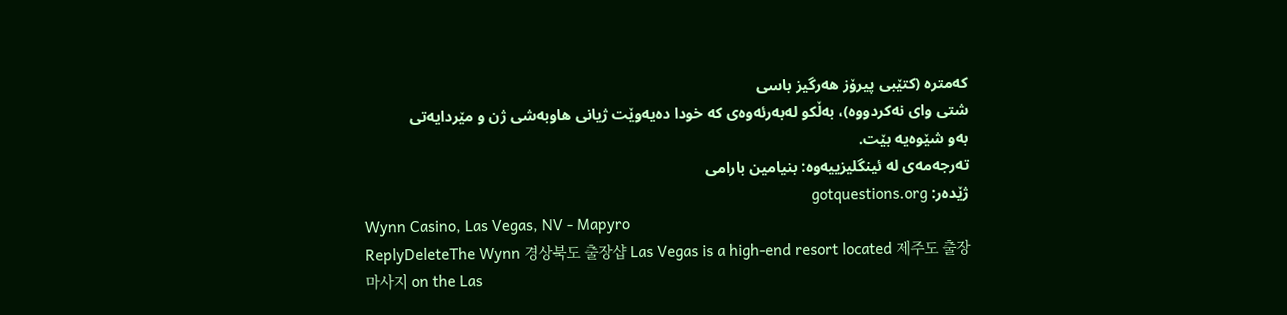کەمترە (کتێبی پیرۆز هەرگیز باسی
شتی وای نەکردووە)، بەڵکو لەبەرئەوەی کە خودا دەیەوێت ژیانی هاوبەشی ژن و مێردایەتی
بەو شێوەیە بێت.
تەرجەمەی لە ئینگلیزییەوە: بنیامین بارامی
ژێدەر: gotquestions.org
Wynn Casino, Las Vegas, NV - Mapyro
ReplyDeleteThe Wynn 경상북도 출장샵 Las Vegas is a high-end resort located 제주도 출장마사지 on the Las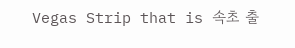Vegas Strip that is 속초 출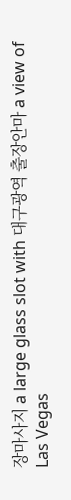장마사지 a large glass slot with 대구광역 출장안마 a view of Las Vegas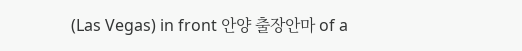(Las Vegas) in front 안양 출장안마 of a